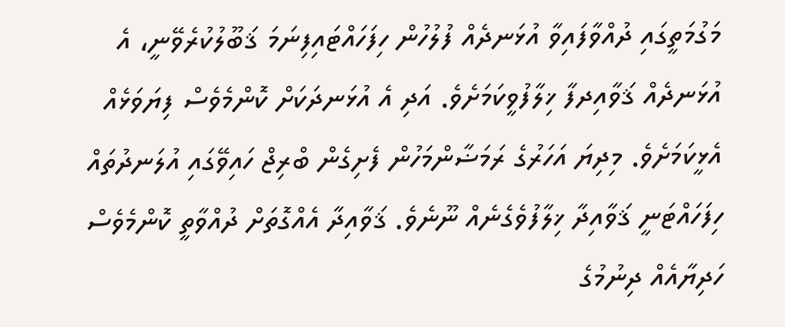މަގުމަތީގައި ދުއްވާފައިވާ އުޅަނދެއް ފުލުހުން ހިފަހައްޓައިފިނަމަ ޤަބޫލުކުރެވޭނީ، އެ އުޅަނދެއް ޤަވާއިދފާ ޚިލާފުވީކަމަށެވެ. އަދި އެ އުޅަނދަކަށް ކޮންމެވެސް ފިޔަވަޅެއް އެޅީކަމަށެވެ. މިދިޔަ އަހަރުގެ ރަމަޟާންމަހުން ފެށިގެން ބްރިޖް ހައިވޭގައި އުލަނދުތައް ހިފަހައްޓަނީ ޤަވާއިދާ ޚިލާފުވެގެނެއް ނޫނެވެ. ޤަވާއިދާ އެއްގޮތަށް ދުއްވާތީ ކޮންމެވެސް ހަދިޔާއެއް ދިނުމުގެ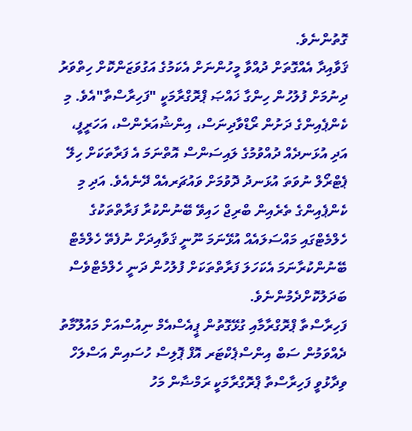ގޮތުންނެވެ.
ޤަވާއިދާ އެއްގޮތަށް ދުއްވާ މީހުންނަށް އެކަމުގެ އަގުވަޒަންކޮށް ހިތްވަރު ދިނުމަށް ފުލުހުން ހިންގާ ޚައްޞަ ޕްރޮގްރާމަކީ "ފަހިރާސްތާ"އެވެ. މި ކެންޕެއިންގެ ދަށުން ރޯޑްވާދިނަސް، އިންޝުއަރެންސް، އަހަރީފީ، އަދި އުޅަނދެއް ދުއްވުމުގެ ލައިސަންސް އޮތްނަމަ އެ ފަރާތަކަށް ހިލޭ ޕެޓްރޯލް ނުވަތަ އުޅަނދު ދޮވުމަށް ވައުޗަރއެއް ދޭނެއެވެ. އަދި މި ކެންޕެއިންގެ ތެރެއިން ބްރިޖް ހައިވޭ ބޭނުންކުރާ ފަރާތްތަކުގެ ހެލްމެޓްގައި މައްސަލައެއް އުޅޭނަމަ ނޫނީ ޤަވާއިދަށް ނުފެތޭ ހެލްމެޓް ބޭނުންކުރާނަމަ އެކަހަލަ ފަރާތްތަކަށް ފުލުހުން ދަނީ ހެލްމެޓްވެސް ބަދަލުކޮށްދެމުންނެވެ.
ފަހިރާސްތާ ޕްރޮގްރާމާއި ގުޅޭގޮތުން ޕީއެސްއެމް ނިއުސްއަށް މައުލޫމާތު ދެއްވަމުން ސަބް އިންސްޕެކްޓަރ އޮފް ޕޮލިސް ހުސައިން އަސްލަހް ވިދާޅުވީ ފަހިރާސްތާ ޕްރޮގްރާމަކީ ރަމްޟާން މަހު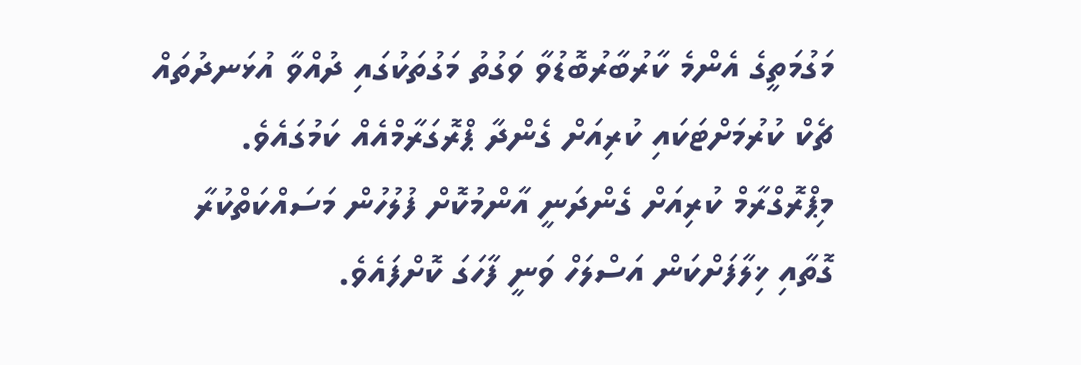މަގުމަތީގެ އެންމެ ކާރުބާރުބޮޑުވާ ވަގުތު މަގުތަކުގައި ދުއްވާ އުޅަނދުތައް ޗެކް ކުރުމަށްޓަކައި ކުރިއަށް ގެންދާ ޕްރޮގަރާމްއެއް ކަމުގައެވެ. މިޕްރޮގްރާމް ކުރިއަށް ގެންދަނީ އާންމުކޮށް ފުލުހުން މަސައްކަތްކުރާ ގޮތާއި ޚިލާފަށްކަން އަސްލަހް ވަނީ ފާހަގަ ކޮށްފައެވެ.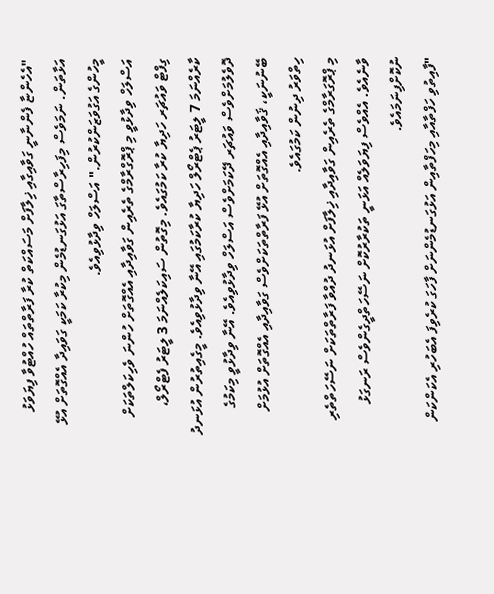"އެހެންޏާ ފެންނާނީ ގަވާއިގާއި ޚިލާފަށް މަސައްކަތް ކުރާ ފަރާތްތައް ހުއްޓުވާ ފިޔަވަޅު އަޅާތަން. ނަމަވެސް މިފަހިރާސްތާގަ އަޅުގަނޑުމެން މިކުރާ ކަމަކީ ގަވައިދާ އެއްގޮތަށް އުޅޭ މީހުންގެ އަގުވަޒަންކުރުން." އަސްލަހް ވިދާޅުވިއެވެ.
އަސްލަހް ވިދާޅުވީ މި ޕްރޮގްރާމްގެ ތެރެއިން ގަވާއިދާއި އެއްގޮތަށް ހުންނަ ވެހިކަލްތަކަށް ގިފްޓް ވައުޗަރ ހަދިޔާ ކުރާ ކަމުގައެވެ. މިގޮތުން ސައިކަލެއްނަމަ 3 ލީޓަރު ފެޓްރޯލް، ކާރެއްނަމަ 7 ލީޓަރު ޕެޓްރޯލް ހަދިޔާ ކުރާކަމުގައި އޭނާ ވިދާޅުވިއެވެ. މީގެއިތުރުން އުޅަނދު ދޮވެލުމަށްވެސް ވައުޗަރ ދޭކަމަށްވެސް އަސްލަހް ވިދާޅުވިއެވެ. އޭނާ ވިދާޅުވީ މިކަމުގެ ބޭނުނަކީ، ޤަވާއިދާއި އެއްގޮތަށް އުޅޭ ފަރާތްތަކަށްވެސް ގަވާއިދާއި އެއްގޮތަށް އުޅުމަށް ހިތްވަރު ދިނުން ކަމުގައެވެ.
މި ޕްރޮގަރާމްގެ ތެރެއިން ގަވާއިދާއި ޚިލާފަށް އުޅަނދު ދުއްވާ ފަރާތްތަކަށް ނަސޭހަތްތެރި ވާނެއެވެ. އެއްވެސް ފިޔަވަލެއް އަޅަނީ ތަކުރާރުކޮށް ނަސޭހަތްދީގެންވެސް ރަނގަޅު ނުކޮށްފިނަމައެވެ.
"ފާއިތުވި ހަފްތާއާއި މިހަފްތާއިން އަޅުގަނޑުމެންނަށް ފާހަގަ ކުރެވިފަ އެބަހުރި އެކަންކަން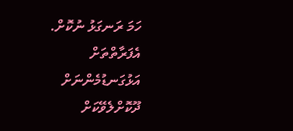ހަމަ ރަނގަޅު ނުކޮށް. އެފަރާތްތަށް އަޅުގަނޑުމެންނަށް ދޫކޮށްލެވޭކަށް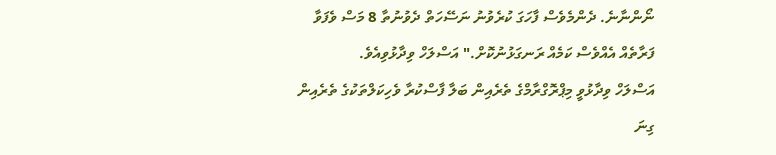ނޯންނާނެ. ދެންމެވެސް ފާހަގަ ކުރެވުނު ނަސޭހަތް ދެވުނުތާ 8 މަސް ވެފަވާ ފަރާތެއް އެއްވެސް ކަމެއް ރަނގަޅުނުކޮށް." އަސްލަހް ވިދާޅުވިއެވެ.
އަސްލަހް ވިދާޅުވީ މިޕްރޮގްރާމްގެ ތެރެއިން ބަލާ ފާސްކުރާ ވެހިކަލްތަކުގެ ތެރެއިން ގިނަ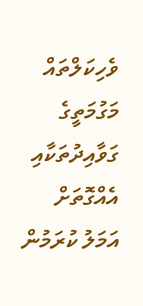ވެހިކަލްތައް މަގުމަތީގެ ގަވާއިދުތަކާއި އެއްގޮތަށް އަމަލު ކުރަމުން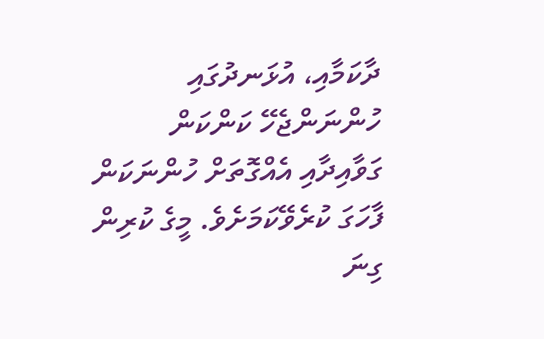ދާކަމާއި، އުޅަނދުގައި ހުންނަންޖެހޭ ކަންކަން ގަވާއިދާއި އެއްގޮތަށް ހުންނަކަން ފާހަގަ ކުރެވޭކަމަށެވެ. މީގެ ކުރިން ގިނަ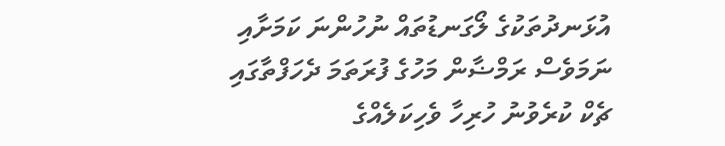އުޅަނދުތަކުގެ ލޯގަނޑުތައް ނުހުންނަ ކަމަށާއި ނަމަވެސް ރަމްޟާން މަހުގެ ފުރަތަމަ ދެހަފްތާގައި ޗެކް ކުރެވުނު ހުރިހާ ވެހިކަލެއްގެ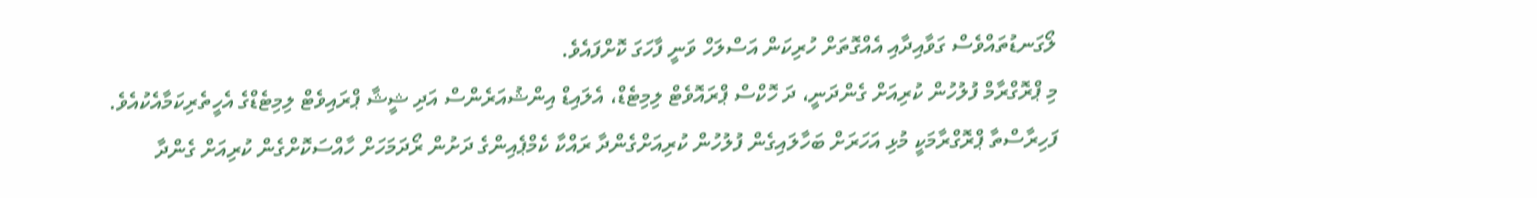ލޯގަނޑުތައްވެސް ގަވާއިދާއި އެއްގޮތަށް ހުރިކަން އަސްލަހް ވަނީ ފާހަގަ ކޮށްފައެވެ.
މި ޕްރޮގްރާމް ފުލުހުން ކުރިއަށް ގެންދަނީ، ދަ ހޮކްސް ޕްރައޮވެޓް ލިމިޓެޑް، އެލައިޑް އިންޝުއަރެންސް އަދި ޝީޝާ ޕްރައިވެޓް ލިމިޓެޑްގެ އެހީތެރިކަމާއެކުއެވެ.
ފަހިރާސްތާ ޕްރޮގްރާމަކީ މުޅި އަހަރަށް ބަހާލައިގެން ފުލުހުން ކުރިއަށްގެންދާ ރައްކާ ކެމްޕެއިންގެ ދަށުން ރޯދަމަހަށް ހާއްސަކޮށްގެން ކުރިއަށް ގެންދާ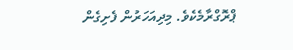ޕްރޮގްރާމެކެވެ. މިދިއަހަރުން ފެށިގެން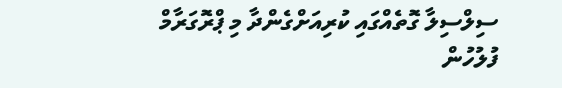ސިލްސިލާ ގޮތެއްގައި ކުރިއަށްގެންދާ މި ޕްރޮގަރާމް ފުލުހުން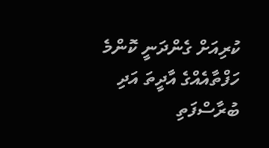ކުރިއަށް ގެންދަނީ ކޮންމެ ހަފްތާއެއްގެ އާދީތަ އަދި ބުރާސްފަތި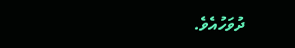ދުވަހުއެވެ.